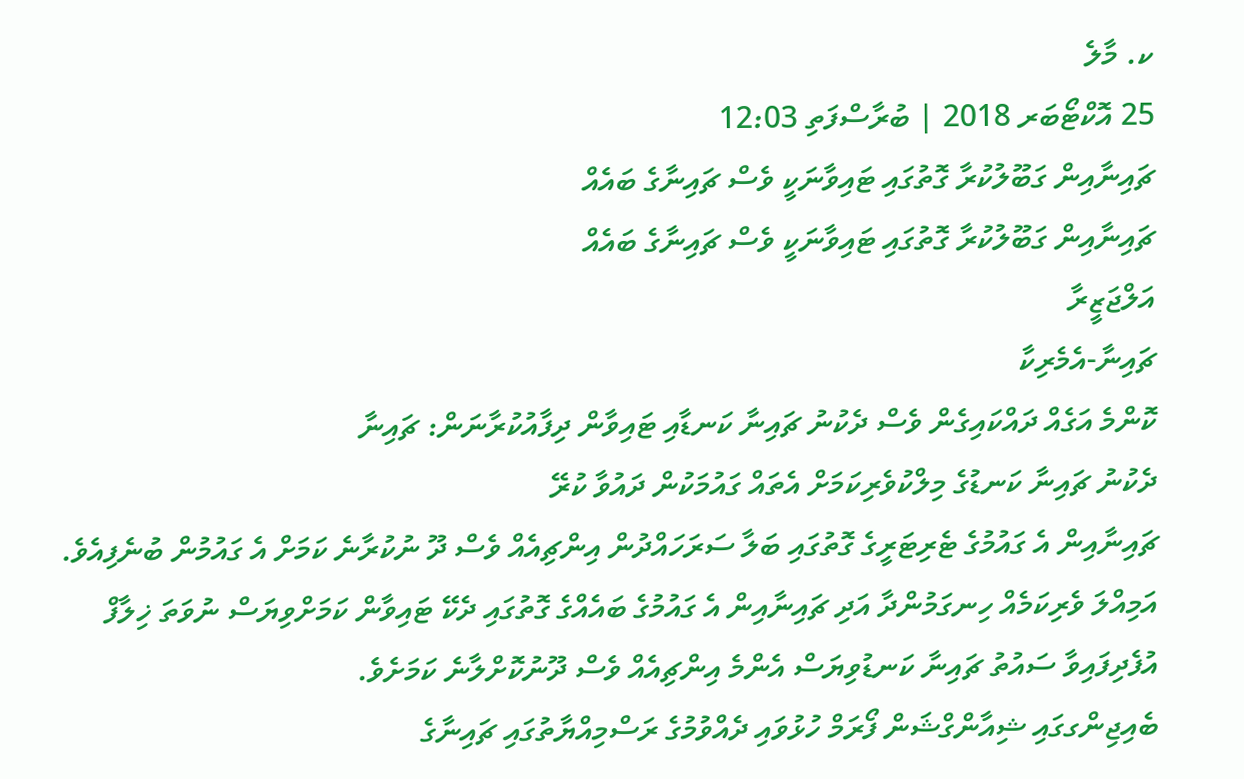ކ. މާލެ
25 އޮކްޓޯބަރ 2018 | ބުރާސްފަތި 12:03
ޗައިނާއިން ގަބޫލުކުރާ ގޮތުގައި ޓައިވާނަކީ ވެސް ޗައިނާގެ ބައެއް
ޗައިނާއިން ގަބޫލުކުރާ ގޮތުގައި ޓައިވާނަކީ ވެސް ޗައިނާގެ ބައެއް
އަލްޖަޒީރާ
ޗައިނާ-އެމެރިކާ
ކޮންމެ އަގެއް ދައްކައިގެން ވެސް ދެކުނު ޗައިނާ ކަނޑާއި ޓައިވާން ދިފާއުކުރާނަން: ޗައިނާ
ދެކުނު ޗައިނާ ކަނޑުގެ މިލްކުވެރިކަމަށް އެތައް ގައުމަކުން ދައުވާ ކުރޭ
ޗައިނާއިން އެ ގައުމުގެ ޓެރިޓަރީގެ ގޮތުގައި ބަލާ ސަރަހައްދުން އިންޗިއެއް ވެސް ދޫ ނުކުރާނެ ކަމަށް އެ ގައުމުން ބުނެފިއެވެ.
އަމިއްލަ ވެރިކަމެއް ހިނގަމުންދާ އަދި ޗައިނާއިން އެ ގައުމުގެ ބައެއްގެ ގޮތުގައި ދެކޭ ޓައިވާން ކަމަށްވިޔަސް ނުވަތަ ޚިލާފް އުފެދިފައިވާ ސައުތު ޗައިނާ ކަނޑުވިޔަސް އެންމެ އިންޗިއެއް ވެސް ދޫނުކޮށްލާނެ ކަމަށެވެ.
ބެއިޖިންގގައި ޝިއާންގްޝަން ފޯރަމް ހުޅުވައި ދެއްވުމުގެ ރަސްމިއްޔާތުގައި ޗައިނާގެ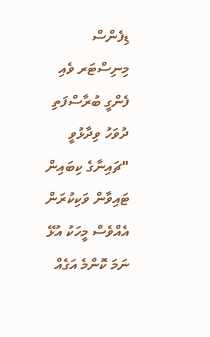ޑިފެންސް މިނިސްޓަރ ވެއި ފެންގީ ބުރާސްފަތި ދުވަހު ވިދާޅުވީ "ޗައިނާގެ ކިބައިން ޓައިވާން ވަކިކުރަން އެއްވެސް މީހަކު އުޅޭ ނަމަ ކޮންމެ އަގެއް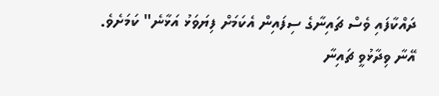ދައްކާފައި ވެސް ޗައިނާގެ ސިފައިން އެކަމަށް ފިޔަވަޅު އަޅާނެ" ކަމަށެވެ.
އޭނާ ވިދާޅުވީ ޗައިނާ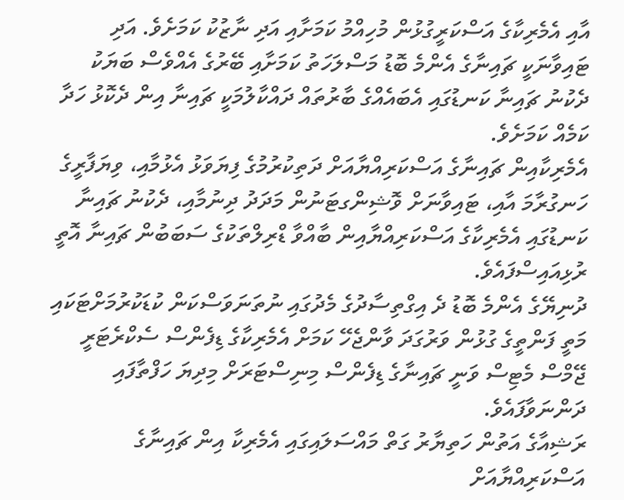އާއި އެމެރިކާގެ އަސްކަރީގުޅުން މުހިއްމު ކަމަށާއި އަދި ނާޒުކު ކަމަށެވެ. އަދި ޓައިވާނަކީ ޗައިނާގެ އެންމެ ބޮޑު މަސްލަހަތު ކަމަށާއި ބޭރުގެ އެއްވެސް ބަޔަކު ދެކުނު ޗައިނާ ކަނޑުގައި އެބައެއްގެ ބާރުތައް ދައްކާލުމަކީ ޗައިނާ އިން ދެކޮޅު ހަދާ ކަމެއް ކަމަށެވެ.
އެމެރިކާއިން ޗައިނާގެ އަސްކަރިއްޔާއަށް ދަތިކުރުމުގެ ފިޔަވަޅު އެޅުމާއި، ވިޔަފާރީގެ ހަނގުރާމަ އާއި، ޓައިވާނަށް ވޮޝިންގޓަނުން މަދަދު ދިނުމާއި، ދެކުނު ޗައިނާ ކަނޑުގައި އެމެރިކާގެ އަސްކަރިއްޔާއިން ބާއްވާ ޑްރިލްތަކުގެ ސަބަބުން ޗައިނާ އޮތީ ރުޅިއައިސްފައެވެ.
ދުނިޔޭގެ އެންމެ ބޮޑު ދެ އިގްތިސާދުގެ މެދުގައި ނުތަނަވަސްކަން ކުޑަކުރުމަށްޓަކައި މަތީ ފަންތީގެ ގުޅުން ވަރުގަދަ ވާންޖެހޭ ކަމަށް އެމެރިކާގެ ޑިފެންސް ސެކްރެޓަރީ ޖޭމްސް މެޓިސް ވަނީ ޗައިނާގެ ޑިފެންސް މިނިސްޓަރަށް މިދިޔަ ހަފްތާފައި ދަންނަވާފައެވެ.
ރަޝިއާގެ އަތުން ހަތިޔާރު ގަތް މައްސަލައިގައި އެމެރިކާ އިން ޗައިނާގެ އަސްކަރިއްޔާއަށް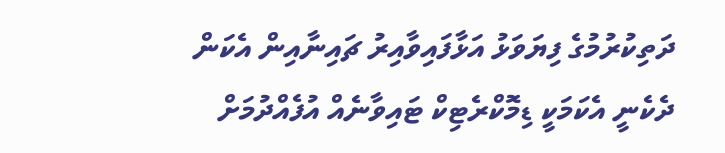ދަތިކުރުމުގެ ފިޔަވަޅު އަޅާފައިވާއިރު ޗައިނާއިން އެކަން ދެކެނީ އެކަމަކީ ޑިމޮކްރެޓިކް ޓައިވާނެއް އުފެއްދުމަށް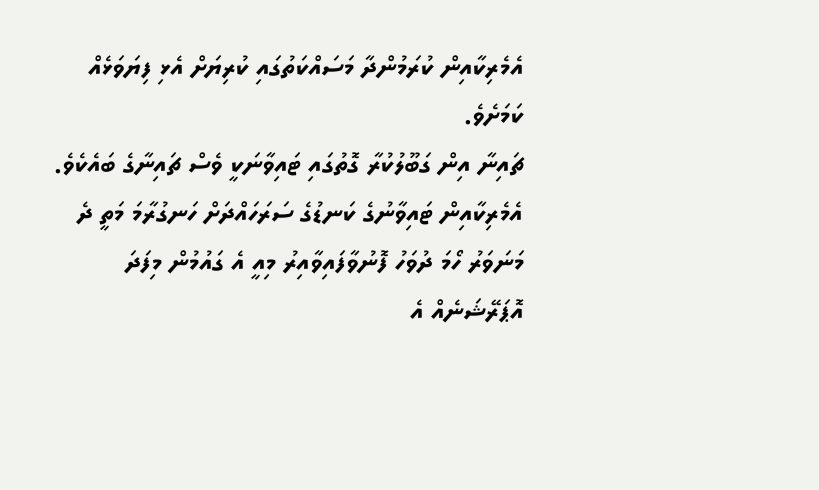އެމެރިކާއިން ކުރަމުންދާ މަސައްކަތުގައި ކުރިޔަށް އެޅި ފިޔަވަޅެއް ކަމަށެވެ.
ޗައިނާ އިން ގަބޫލުކުރާ ގޮތުގައި ޓައިވާނަކީ ވެސް ޗައިނާގެ ބައެކެވެ.
އެމެރިކާއިން ޓައިވާނުގެ ކަނޑުގެ ސަރަހައްދަށް ހަނގުރާމަ މަތީ ދެ މަނަވަރު ހޯމަ ދުވަހު ފޮނުވާފައިވާއިރު މިއީ އެ ގައުމުން މިފަދަ އޮޕަރޭޝަނެއް އެ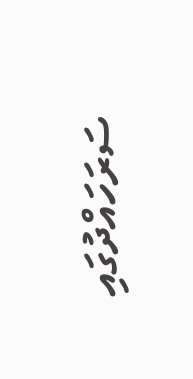ސަރަހައްދުގައި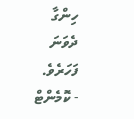ހިންގާ ދެވަނަ ފަހަރެވެ.
- ކޮމެންޓް